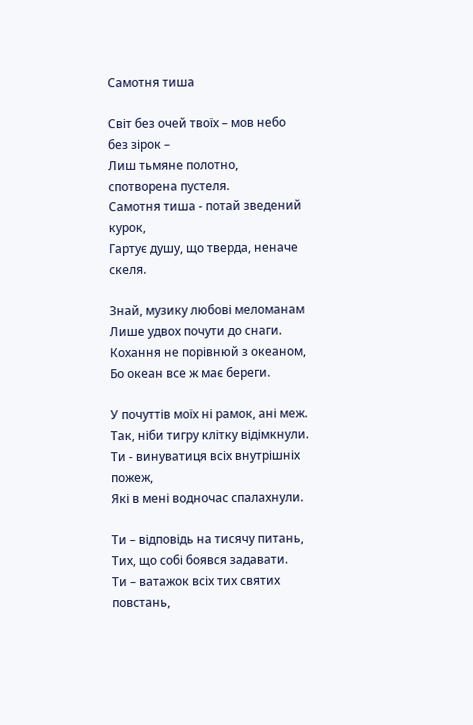Самотня тиша

Світ без очей твоїх – мов небо без зірок –
Лиш тьмяне полотно, спотворена пустеля.
Самотня тиша - потай зведений курок,
Гартує душу, що тверда, неначе скеля.

Знай, музику любові меломанам
Лише удвох почути до снаги.
Кохання не порівнюй з океаном,
Бо океан все ж має береги.

У почуттів моїх ні рамок, ані меж.
Так, ніби тигру клітку відімкнули.
Ти - винуватиця всіх внутрішніх пожеж,
Які в мені водночас спалахнули.

Ти – відповідь на тисячу питань,
Тих, що собі боявся задавати.
Ти – ватажок всіх тих святих повстань,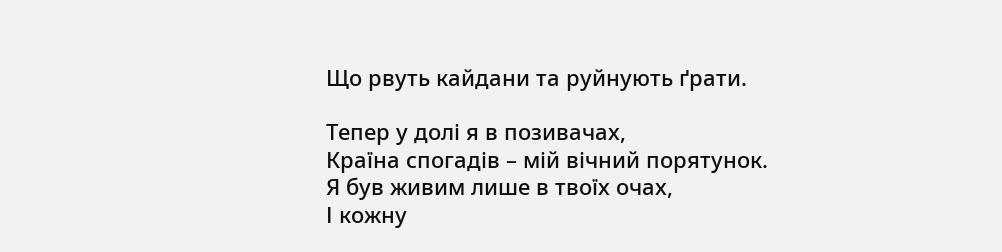Що рвуть кайдани та руйнують ґрати.

Тепер у долі я в позивачах,
Країна спогадів – мій вічний порятунок.
Я був живим лише в твоїх очах,
І кожну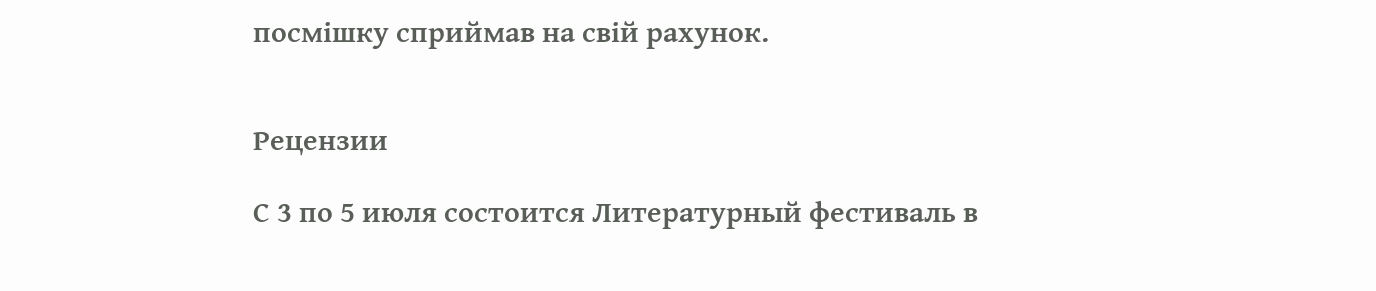посмішку сприймав на свій рахунок.


Рецензии

С 3 по 5 июля состоится Литературный фестиваль в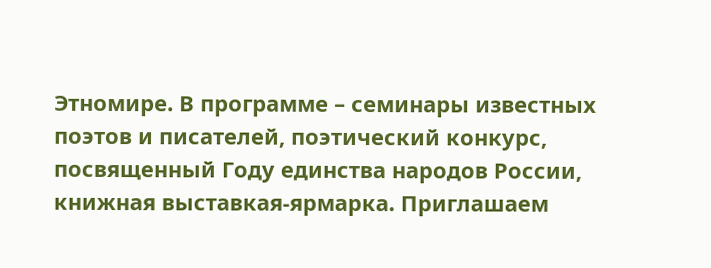Этномире. В программе – семинары известных поэтов и писателей, поэтический конкурс, посвященный Году единства народов России, книжная выставкая-ярмарка. Приглашаем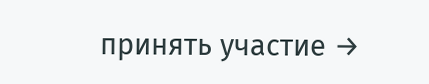принять участие →